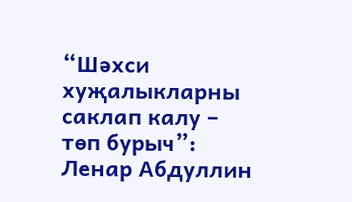“Шәхси хуҗалыкларны саклап калу – төп бурыч”: Ленар Абдуллин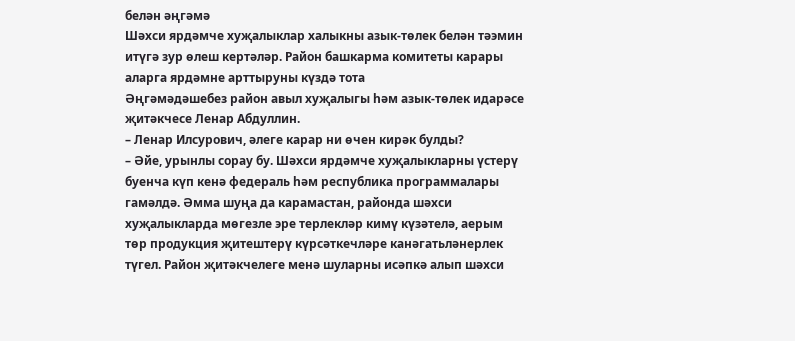белән әңгәмә
Шәхси ярдәмче хуҗалыклар халыкны азык-төлек белән тәэмин итүгә зур өлеш кертәләр. Район башкарма комитеты карары аларга ярдәмне арттыруны күздә тота
Әңгәмәдәшебез район авыл хуҗалыгы һәм азык-төлек идарәсе җитәкчесе Ленар Абдуллин.
– Ленар Илсурович, әлеге карар ни өчен кирәк булды?
– Әйе, урынлы сорау бу. Шәхси ярдәмче хуҗалыкларны үстерү буенча күп кенә федераль һәм республика программалары гамәлдә. Әмма шуңа да карамастан, районда шәхси хуҗалыкларда мөгезле эре терлекләр кимү күзәтелә, аерым төр продукция җитештерү күрсәткечләре канәгатьләнерлек түгел. Район җитәкчелеге менә шуларны исәпкә алып шәхси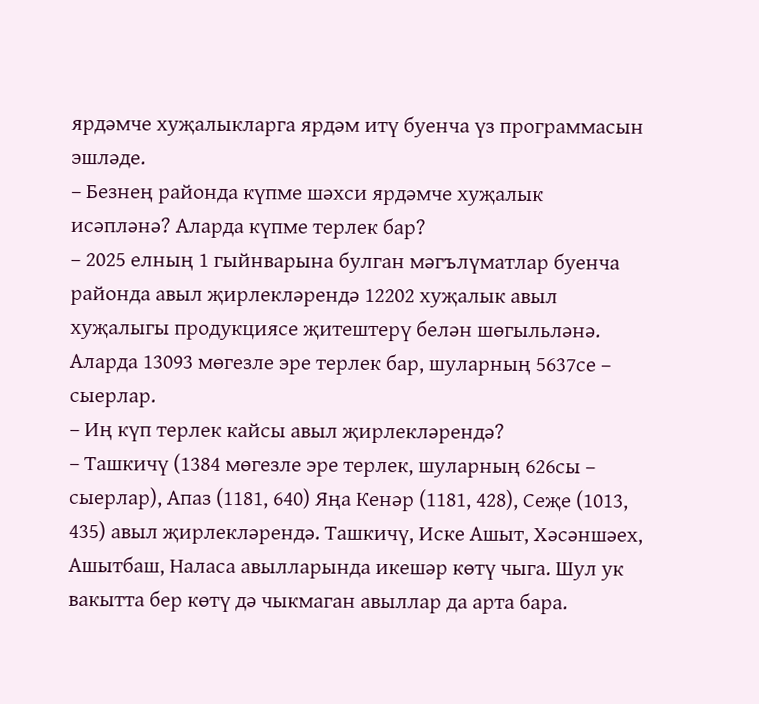ярдәмче хуҗалыкларга ярдәм итү буенча үз программасын эшләде.
– Безнең районда күпме шәхси ярдәмче хуҗалык исәпләнә? Аларда күпме терлек бар?
– 2025 елның 1 гыйнварына булган мәгълүматлар буенча районда авыл җирлекләрендә 12202 хуҗалык авыл хуҗалыгы продукциясе җитештерү белән шөгыльләнә. Аларда 13093 мөгезле эре терлек бар, шуларның 5637се – сыерлар.
– Иң күп терлек кайсы авыл җирлекләрендә?
– Ташкичү (1384 мөгезле эре терлек, шуларның 626сы – сыерлар), Апаз (1181, 640) Яңа Кенәр (1181, 428), Сеҗе (1013, 435) авыл җирлекләрендә. Ташкичү, Иске Ашыт, Хәсәншәех, Ашытбаш, Наласа авылларында икешәр көтү чыга. Шул ук вакытта бер көтү дә чыкмаган авыллар да арта бара.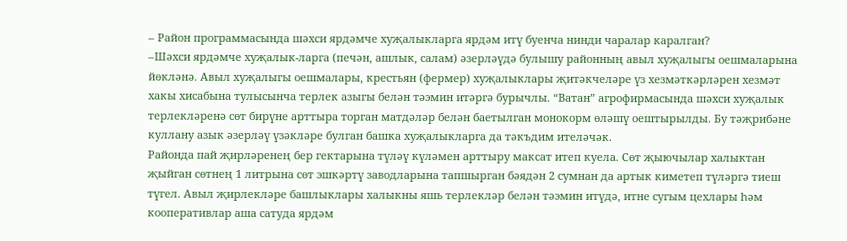– Район программасында шәхси ярдәмче хуҗалыкларга ярдәм итү буенча нинди чаралар каралган?
–Шәхси ярдәмче хуҗалык-ларга (печән, ашлык, салам) әзерләүдә булышу районның авыл хуҗалыгы оешмаларына йөкләнә. Авыл хуҗалыгы оешмалары, крестьян (фермер) хуҗалыклары җитәкчеләре үз хезмәткәрләрен хезмәт хакы хисабына тулысынча терлек азыгы белән тәэмин итәргә бурычлы. “Ватан” агрофирмасында шәхси хуҗалык терлекләренә сөт бирүне арттыра торган матдәләр белән баетылган монокорм өләшү оештырылды. Бу тәҗрибәне куллану азык әзерләү үзәкләре булган башка хуҗалыкларга да тәкъдим ителәчәк.
Районда пай җирләренең бер гектарына түләү күләмен арттыру максат итеп куела. Сөт җыючылар халыктан җыйган сөтнең 1 литрына сөт эшкәртү заводларына тапшырган бәядән 2 сумнан да артык киметеп түләргә тиеш түгел. Авыл җирлекләре башлыклары халыкны яшь терлекләр белән тәэмин итүдә, итне сугым цехлары һәм кооперативлар аша сатуда ярдәм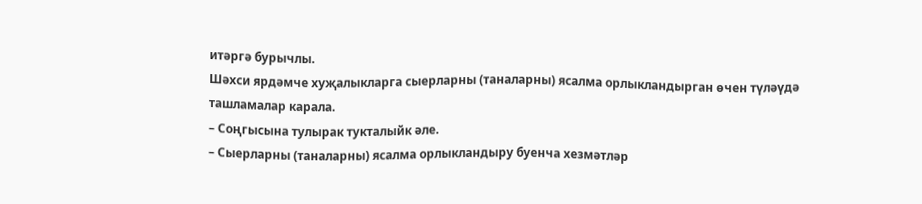итәргә бурычлы.
Шәхси ярдәмче хуҗалыкларга сыерларны (таналарны) ясалма орлыкландырган өчен түләүдә ташламалар карала.
– Соңгысына тулырак тукталыйк әле.
– Сыерларны (таналарны) ясалма орлыкландыру буенча хезмәтләр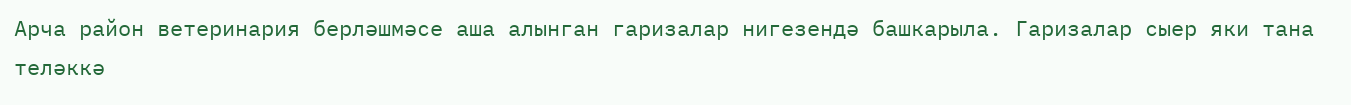Арча район ветеринария берләшмәсе аша алынган гаризалар нигезендә башкарыла. Гаризалар сыер яки тана теләккә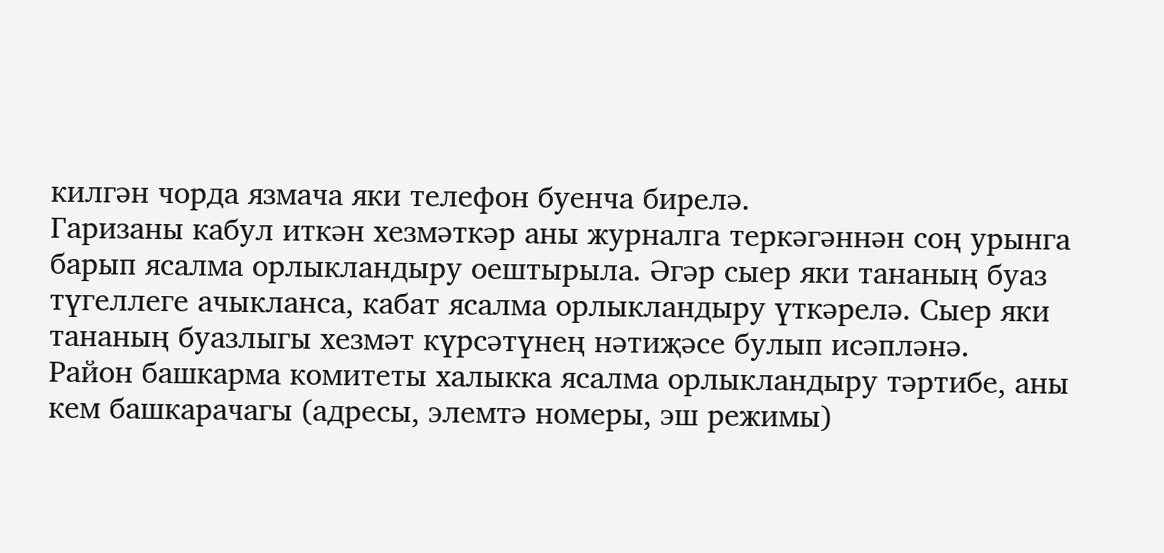килгән чорда язмача яки телефон буенча бирелә.
Гаризаны кабул иткән хезмәткәр аны журналга теркәгәннән соң урынга барып ясалма орлыкландыру оештырыла. Әгәр сыер яки тананың буаз түгеллеге ачыкланса, кабат ясалма орлыкландыру үткәрелә. Сыер яки тананың буазлыгы хезмәт күрсәтүнең нәтиҗәсе булып исәпләнә.
Район башкарма комитеты халыкка ясалма орлыкландыру тәртибе, аны кем башкарачагы (адресы, элемтә номеры, эш режимы)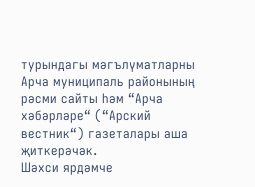турындагы мәгълүматларны Арча муниципаль районының рәсми сайты һәм “Арча хәбәрләре“ (“Арский вестник“) газеталары аша җиткерәчәк.
Шәхси ярдәмче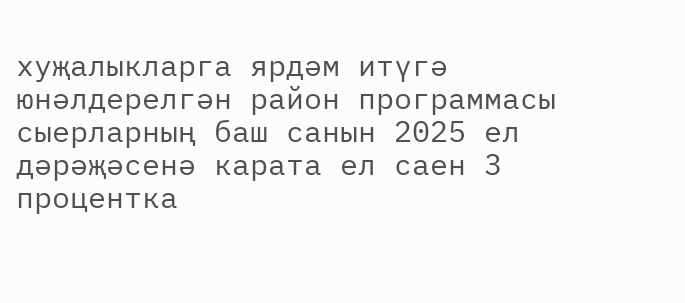хуҗалыкларга ярдәм итүгә юнәлдерелгән район программасы сыерларның баш санын 2025 ел дәрәҗәсенә карата ел саен 3 процентка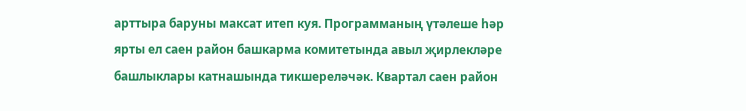арттыра баруны максат итеп куя. Программаның үтәлеше һәр ярты ел саен район башкарма комитетында авыл җирлекләре башлыклары катнашында тикшереләчәк. Квартал саен район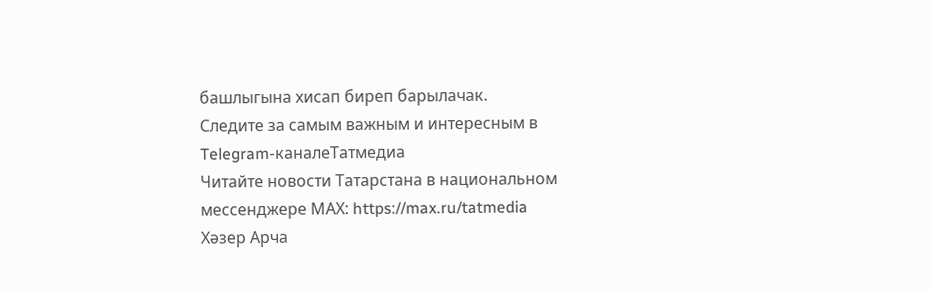башлыгына хисап биреп барылачак.
Следите за самым важным и интересным в Telegram-каналеТатмедиа
Читайте новости Татарстана в национальном мессенджере MАХ: https://max.ru/tatmedia
Хәзер Арча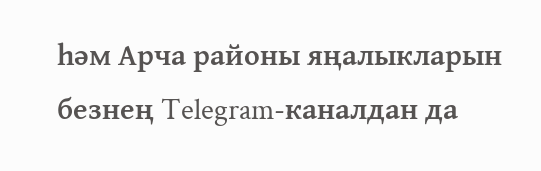һәм Арча районы яңалыкларын безнең Telegram-каналдан да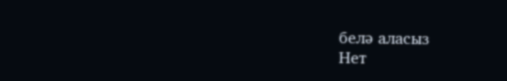белә аласыз
Нет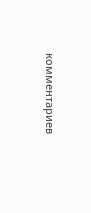комментариев